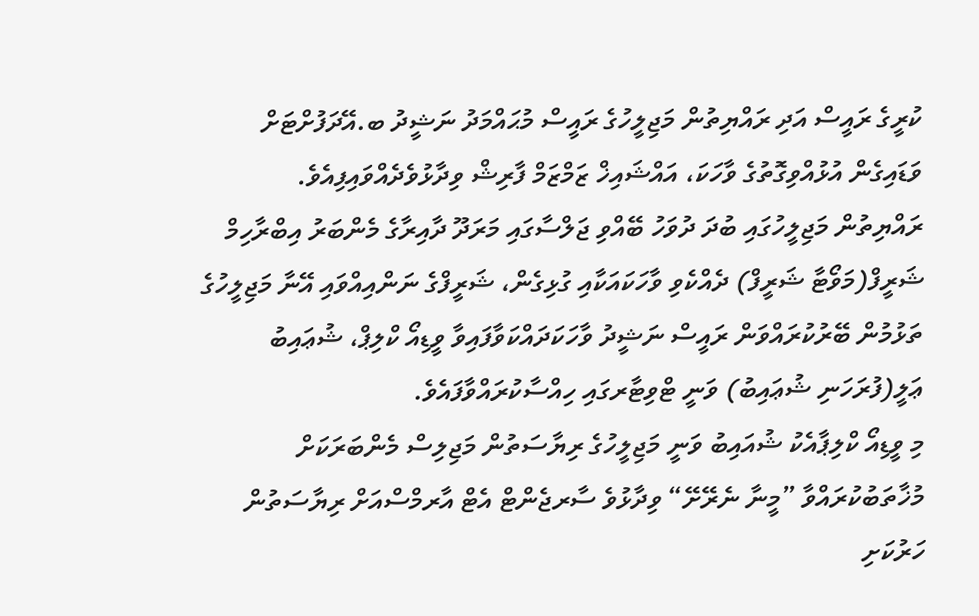ކުރީގެ ރައީސް އަދި ރައްޔިތުން މަޖިލީހުގެ ރައީސް މުޙައްމަދު ނަޝީދު ބ.އޭދަފުށްޓަށް ވަޑައިގެން އުޅުއްވިގޮތުގެ ވާހަކަ، އައްޝައިޚް ޒަމްޒަމް ފާރިޝް ވިދާޅުވެދެއްވައިފިއެވެ.
ރައްޔިތުން މަޖިލީހުގައި ބުދަ ދުވަހު ބޭއްވި ޖަލްސާގައި މަރަދޫ ދާއިރާގެ މެންބަރު އިބްރާހިމް ޝަރީފް(މަވޯޓާ ޝަރީފް) ދެއްކެވި ވާހަކައަކާއި ގުޅިގެން، ޝަރީފްގެ ނަންއިއްވައި އޭނާ މަޖިލީހުގެ ތަޅުމުން ބޭރުކުރައްވަން ރައީސް ނަޝީދު ވާހަކަދައްކަވާފައިވާ ވީޑިއޯ ކްލިޕް، ޝުޢައިބު ޢަލީ(ފުރަހަނި ޝުޢައިބު) ވަނީ ޓްވިޓާރގައި ހިއްސާކުރައްވާފައެވެ.
މި ވީޑިއޯ ކްލިޕާއެކު ޝުއައިބު ވަނީ މަޖިލީހުގެ ރިޔާސަތުން މަޖިލިސް މެންބަރަކަށް މުޚާތަބުކުރައްވާ ”މީނާ ނެރޭށޭ“ ވިދާޅުވެ ސާރޖެންޓް އެޓް އާރމްސްއަށް ރިޔާސަތުން ހަރުކަށި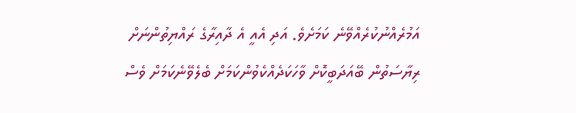އަމުރެއްނުކުރެއްވޭނެ ކަމަށެވެ. އަދި އެއީ އެ ދާއިރާގެ ރައްޔިތުންނަށް ރިޔާސަތުން ބޭއަދަބީކޮށް ވާހަކަދެއްކެވުންކަމަށް ބެލެވޭނެކަމަށް ވެސް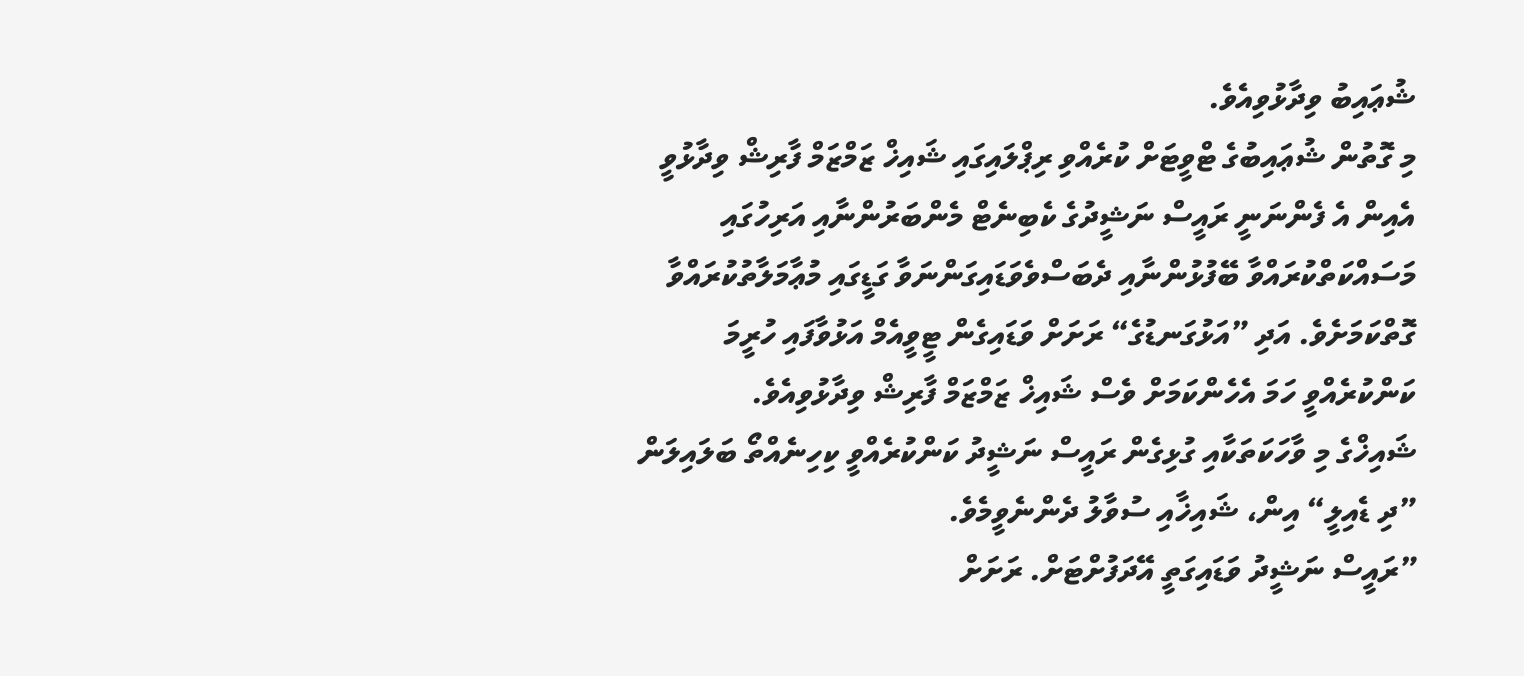ޝުޢައިބު ވިދާޅުވިއެވެ.
މި ގޮތުން ޝުޢައިބުގެ ޓްވީޓަށް ކުރެއްވި ރިޕްލައިގައި ޝައިޚް ޒަމްޒަމް ފާރިޝް ވިދާޅުވީ އެއިން އެ ފެންނަނީ ރައީސް ނަޝީދުގެ ކެބިނެޓް މެންބަރުންނާއި އަރިހުގައި މަސައްކަތްކުރައްވާ ބޭފުޅުންނާއި ދެބަސްވެވަޑައިގަންނަވާ ގަޑީގައި މުޢާމަލާތުކުރައްވާ ގޮތްކަމަށެވެ. އަދި ”އަޅުގަނޑުގެ“ ރަށަށް ވަޑައިގެން ޓީވީއެމް އަޅުވާފައި ހުރީމަ ކަންކުރެއްވީ ހަމަ އެހެންކަމަށް ވެސް ޝައިޚް ޒަމްޒަމް ފާރިޝް ވިދާޅުވިއެވެ.
ޝައިޚްގެ މި ވާހަކަތަކާއި ގުޅިގެން ރައީސް ނަޝީދު ކަންކުރެއްވީ ކިހިނެއްތޯ ބަލައިލަން ”ދި ޑެއިލީ“ އިން، ޝައިޚާއި ސުވާލު ދެންނެވީމެވެ.
”ރައީސް ނަޝީދު ވަޑައިގަތީ އޭދަފުށްޓަށް. ރަށަށް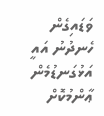ވަޑައިގެން ހެނދުނު އައީ އަޅުގަނޑުމެން ޢާންމުކޮށް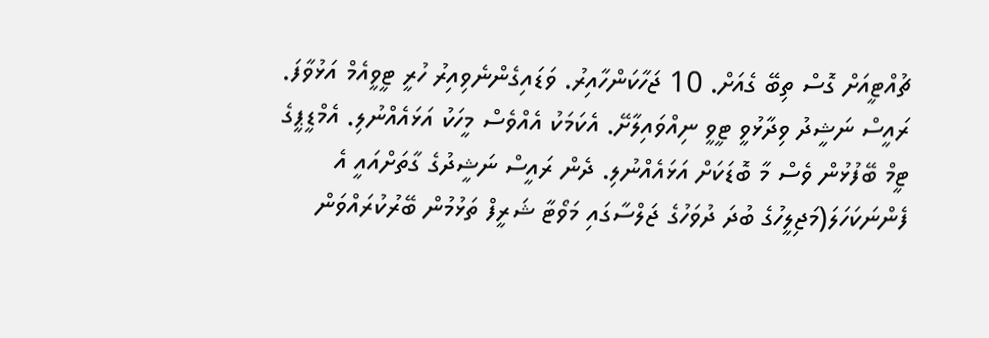ޗުއްޓީއަށް ގޮސް ތިބޭ ގެއަށް. 10 ޖަހާކަންހާއިރު. ވަޑައިގެންނެވިއިރު ހުރީ ޓީވީއެމް އަޅުވާފަ. ރައީސް ނަޝީދު ވިދާޅުވީ ޓީވީ ނިއްވައިލާށޭ. އެކަމަކު އެއްވެސް މީހަކު އަޅައެއްނުލި. އެމްޑީޕީގެ ޓީމް ބޭފުޅުން ވެސް މާ ބޮޑަކަށް އަޅައެއްނުލި. ދެން ރައީސް ނަޝީދުގެ ގާތަށްއައީ އެ ފެންނަކަހަލަ(މަޖިލީހުގެ ބުދަ ދުވަހުގެ ޖަލްސާގައި މަވޯޓާ ޝަރީފް ތަޅުމުން ބޭރުކުރައްވަން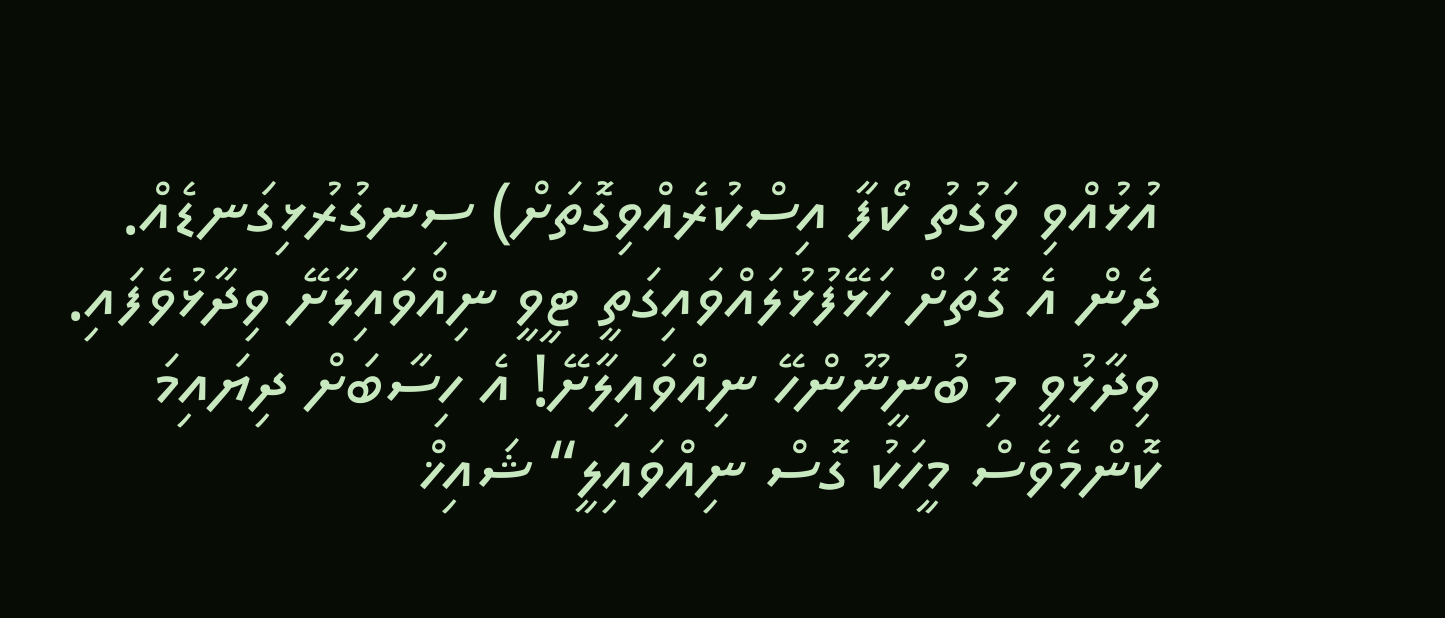އުޅުއްވި ވަގުތު ކޯފާ އިސްކުރެއްވިގޮތަށް) ސިނގުރުޅިގަނޑެއް. ދެން އެ ގޮތަށް ހަޅޭފުޅުލައްވައިގަތީ ޓީވީ ނިއްވައިލާށޭ ވިދާޅުވެފައި. ވިދާޅުވީ މި ބުނީނޫންހޭ ނިއްވައިލާށޭ! އެ ހިސާބަށް ދިޔައިމަ ކޮންމެވެސް މީހަކު ގޮސް ނިއްވައިލީ“ ޝައިޚް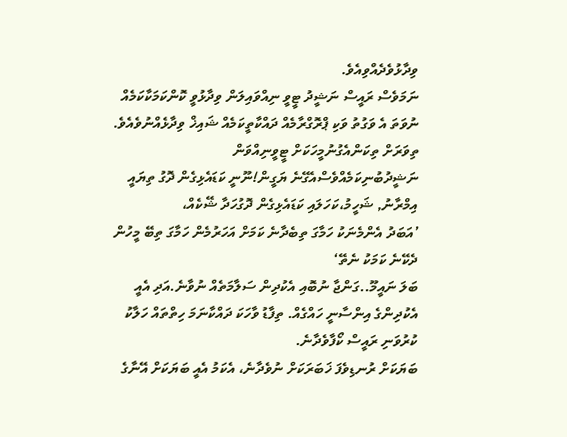ވިދާޅުވެދެއްވިއެވެ.
ނަމަވެސް ރައީސް ނަޝީދު ޓީވީ ނިއްވައިލަން ވިދާޅުވީ ކޮންކަމަކާކަމެއް ނުވަތަ އެ ވަގުތު ވަކި ޕްރޮގްރާމެއް ދައްކާތީކަމެއް ޝައިޚް ވިދާޅެއްނުވެއެވެ.
ތިވަރަށް ތިކަންއެގުނުމީހަކަށް ޓީވީނިއްވަން ނަޝީދުބުނިކަމެއްވެސްއެގޭނެ ޔަގީން!ނޫނީ ކަޑައެޅިގެން ދޮގު ތިޔައީ އިމްރާނު, ޝަހީމު،ކަހަލައި ކަޑައެޅިގެން ދޮގުހަދާ ޝޭކެއް،
’އަބަދު އެންމެނަކު ހަމާގަ ތިބެދާނެ ކަމަށް އަހަރުމެން ހަމާގަ ތިބޭ މީހުން ދެކޭނެ ކަމަކު ނެތޭ‘
ބަލަ ނައީމޫ..ގަންޖާ ނުބޮއި އެކުދިން ސަލާމަތެއް ނުވާނެ.އަދި އެއީ އެކުދިންގެ އިންސާނީ ހައްގެއް. ތިފާޑު ވާހަކަ ދައްކާނަމަ ހިތްތައް ހަލާކު ކުރުވަނި ރައީސް ކޯފާވެދާނެ.
ބަޔަކަށް ރުނޑިވެފަ ޚަބަރަކަށް ނުވެދާނެ، އެކަމު އެއީ ބަޔަކަށް އޭނާގެ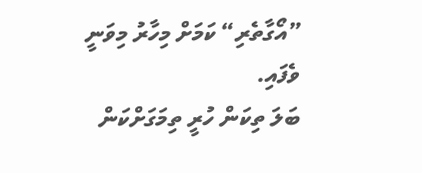”އޯގާތެރި“ ކަމަށް މިހާރު މިވަނީ ވެފައި.
ބަލަ ތިކަން ހުރީ ތިމަގަށްކަން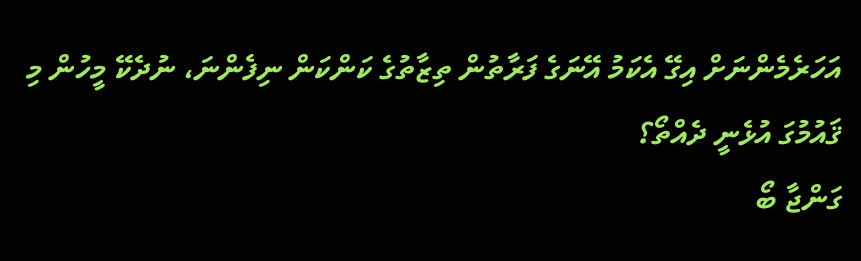އަހަރެމެންނަށް އިގޭ އެކަމު އޭނަގެ ފަރާތުން ތިޒާތުގެ ކަންކަން ނިފެންނަ، ނުދެކޭ މީހުން މި ޤައުމުގަ އުޅެނީ ދެއްތޯ؟
ގަންޖާ ބޯ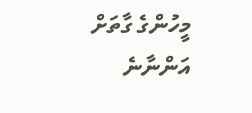މީހުންގެ ގާތަށް އަންނާނެ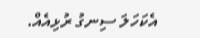އެކަހަލަ ސިނގު ރުޅިއެއް.